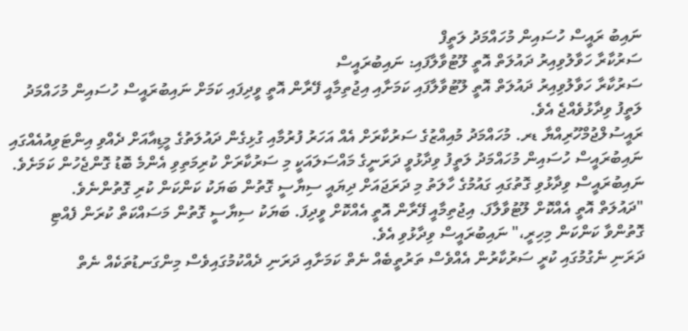ނައިބު ރައީސް ހުސައިން މުހައްމަދު ލަތީފް
ސަރުކާރާ ހަވާލުވިއިރު ދައުލަތް އޮތީ ލޫޓުވާލާފައި: ނައިބުރައީސް
ސަރުކާރާ ހަވާލުވިއިރު ދައުލަތް އޮތީ ލޫޓުވާލާފައި ކަމަށާއި އިޖުތިމާއީ ފޭރާން އޮތީ ވީދިފައި ކަމަށް ނައިބުރައީސް ހުސައިން މުހައްމަދު ލަތީފު ވިދާޅުވެއްޖެ އެވެ.
ރައީސުލްޖުމްހޫރިއްޔާ ޑރ. މުހައްމަދު މުއިއްޒުގެ ސަރުކާރަށް އެއް އަހަރު ފުރުމާއި ގުޅިގެން ދައުލަތުގެ މީޑިއާއަށް ދެއްވި އިންޓަވިއުއެއްގައި ނައިބުރައީސް ހުސައިން މުހައްމަދު ލަތީފު ވިދާޅުވީ ދަރަނީގެ މައްސަލައަކީ މި ސަރުކާރަށް ކުރިމަތިވި އެންމެ ބޮޑު ގޮންޖެހުން ކަމަށެވެ.
ނައިބުރައީސް ވިދާޅުވި ގޮތުގައި ގައުމުގެ ހާލަތު މި ދަރަޖައަށް ދިޔައީ ސިޔާސީ ގޮތުން ބަޔަކު ކަންކަން ކުރި ގޮތުންނެވެ.
"ދައުލަތް އޮތީ އެއްކޮށް ލޫޓުވާލާފަ. އިޖުތިމާއީ ފޭރާން އޮތީ އެއްކޮށް ވީދިފަ. ބަޔަކު ސިޔާސީ ގޮތުން މަސައްކަތް ކުރަން ފެއްޓި ގޮތުންވާ ކަންކަން މިހިރީ،" ނައިބުރައީސް ވިދާޅުވި އެވެ.
ދަރަނި ނެގުމުގައި ކުރީ ސަރުކާރުން އެއްވެސް ތަރުތީބެއް ނެތް ކަމަށާއި ދަރަނި ދެއްކުމުގައިވެސް މިންގަނޑުތަކެއް ނެތް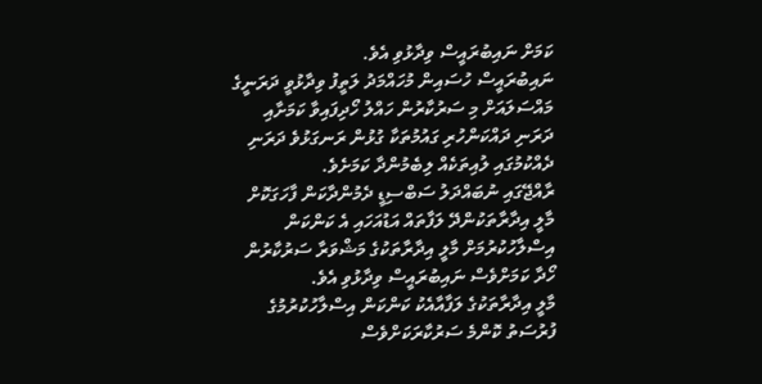ކަމަށް ނައިބުރައީސް ވިދާޅުވި އެވެ.
ނައިބުރައީސް ހުސައިން މުހައްމަދު ލަތީފު ވިދާޅުވީ ދަރަނީގެ މައްސަލައަށް މި ސަރުކާރުން ހައްލު ހޯދިފައިވާ ކަމަށާއި ދަރަނި ދައްކަންހުރި ގައުމުތަކާ ގުޅުން ރަނގަޅުވެ ދަރަނި ދެއްކުމުގައި ލުއިތަކެއް ލިބެމުންދާ ކަމަށެވެ.
ރާއްޖޭގައި ނުބައްދަލު ސަބްސިޑީ ދެމުންދާކަން ފާހަގަކޮށް މާލީ އިދާރާތަކުންދޭ ލަފާތައް އަޑުއަހައި އެ ކަންކަން އިސްލާހުކުރުމަށް މާލީ އިދާރާތަކުގެ މަޝްވަރާ ސަރުކާރުން ހޯދާ ކަމަށްވެސް ނައިބުރައީސް ވިދާޅުވި އެވެ.
މާލީ އިދާރާތަކުގެ ލަފާއާއެކު ކަންކަން އިސްލާހުކުރުމުގެ ފުރުސަތު ކޮންމެ ސަރުކާރަކަށްވެސް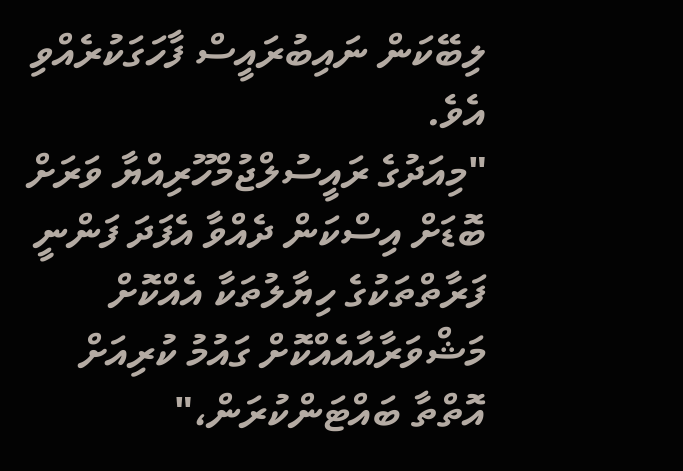ލިބޭކަން ނައިބުރައީސް ފާހަގަކުރެއްވި އެވެ.
"މިއަދުގެ ރައީސުލްޖުމްހޫރިއްޔާ ވަރަށް ބޮޑަށް އިސްކަން ދެއްވާ އެފަދަ ފަންނީ ފަރާތްތަކުގެ ހިޔާލުތަކާ އެއްކޮށް މަޝްވަރާއާއެއްކޮށް ގައުމު ކުރިއަށް އޮތްތާ ބައްޓަންކުރަން،"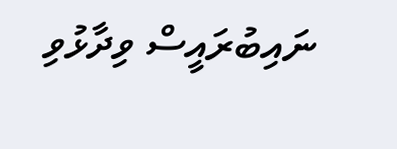ނައިބުރައީސް ވިދާޅުވި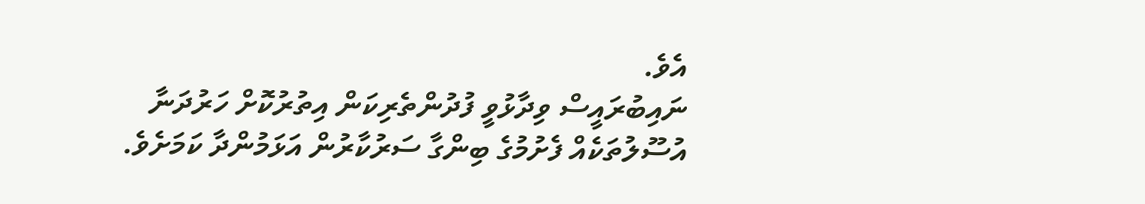އެވެ.
ނައިބުރައީސް ވިދާޅުވީ ފުދުންތެރިކަން އިތުރުކޮށް ހަރުދަނާ އުސޫލުތަކެއް ފެށުމުގެ ބިންގާ ސަރުކާރުން އަޅަމުންދާ ކަމަށެވެ.